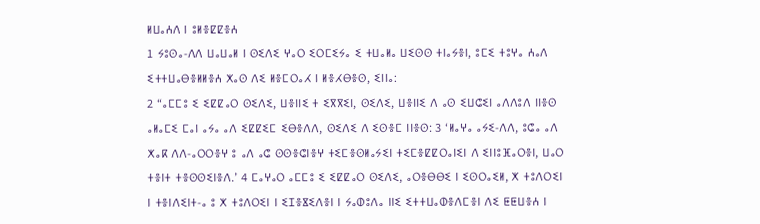ⵍⵡⴰⵄⴷ ⵏ ⵓⵍⴻⵇⵇⴻⵄ
1 ⵢⵓⵙⴰ-ⴷⴷ ⵡⴰⵡⴰⵍ ⵏ ⵙⵉⴷⵉ ⵖⴰⵔ ⵉⵔⵎⵉⵢⴰ ⵉ ⵜⵡⴰⵍⴰ ⵡⵉⵙⵙ ⵜⵏⴰⵢⴻⵏ, ⵓⵎⵉ ⵜⵓⵖⴰ ⵄⴰⴷ ⵉⵜⵜⵡⴰⴱⴻⵍⵍⴻⵄ ⵅⴰⵙ ⴷⵉ ⵍⴻⵎⵔⴰⵃ ⵏ ⵍⴻⵃⴱⴻⵙ, ⵉⵏⵏⴰ:
2 “ⴰⵎⵎⵓ ⵉ ⵉⵇⵇⴰⵔ ⵙⵉⴷⵉ, ⵡⴻⵏⵏⵉ ⵜ ⵉⴳⴳⵉⵏ, ⵙⵉⴷⵉ, ⵡⴻⵏⵏⵉ ⴷ ⴰⵙ ⵉⵡⵛⵉⵏ ⴰⴷⴷⵓⴷ ⵏⵏⴻⵙ ⴰⵍⴰⵎⵉ ⵎⴰⵏ ⴰⵢⴰ ⴰⴷ ⵉⵇⵇⵉⵎ ⵉⴱⴻⴷⴷ, ⵙⵉⴷⵉ ⴷ ⵉⵙⴻⵎ ⵏⵏⴻⵙ: 3 ‘ⵍⴰⵖⴰ ⴰⵢⵉ-ⴷⴷ, ⵓⵛⴰ ⴰⴷ ⵅⴰⴽ ⴷⴷ-ⴰⵔⵔⴻⵖ ⵓ ⴰⴷ ⴰⵛ ⵙⵙⴻⵛⵏⴻⵖ ⵜⵉⵎⴻⵙⵍⴰⵢⵉⵏ ⵜⵉⵎⴻⵇⵇⵔⴰⵏⵉⵏ ⴷ ⵉⵏⵏⵓⴼⴰⵔⴻⵏ, ⵡⴰⵔ ⵜⴻⵏⵜ ⵜⴻⵙⵙⵉⵏⴻⴷ.’ 4 ⵎⴰⵖⴰⵔ ⴰⵎⵎⵓ ⵉ ⵉⵇⵇⴰⵔ ⵙⵉⴷⵉ, ⴰⵔⴻⴱⴱⵉ ⵏ ⵉⵙⵔⴰⵉⵍ, ⵅ ⵜⵓⴷⵔⵉⵏ ⵏ ⵜⴻⵏⴷⵉⵏⵜ-ⴰ ⵓ ⵅ ⵜⵓⴷⵔⵉⵏ ⵏ ⵉⵊⴻⴵⵉⴷⴻⵏ ⵏ ⵢⴰⵀⵓⴷⴰ ⵏⵏⵉ ⵉⵜⵜⵡⴰⵀⴻⴷⵎⴻⵏ ⴷⵉ ⵟⵟⵡⴻⵄ ⵏ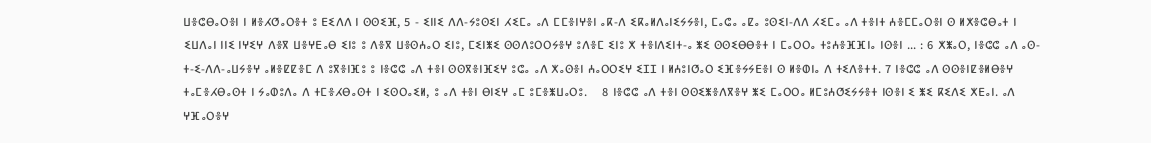ⵡⴻⵛⴱⴰⵔⴻⵏ ⵏ ⵍⴻⵃⵚⴰⵔⴻⵜ ⵓ ⴹⵉⴷⴷ ⵏ ⵙⵙⵉⴼ, 5 - ⵉⵏⵏⵉ ⴷⴷ-ⵢⵓⵙⵉⵏ ⵃⵉⵎⴰ ⴰⴷ ⵎⵎⴻⵏⵖⴻⵏ ⴰⴽ-ⴷ ⵉⴽⴰⵍⴷⴰⵏⵉⵢⵢⴻⵏ, ⵎⴰⵛⴰ ⴰⵇⴰ ⵓⵙⵉⵏ-ⴷⴷ ⵃⵉⵎⴰ ⴰⴷ ⵜⴻⵏⵜ ⵄⴻⵎⵎⴰⵔⴻⵏ ⵙ ⵍⵅⴻⵛⴱⴰⵜ ⵏ ⵉⵡⴷⴰⵏ ⵏⵏⵉ ⵏⵖⵉⵖ ⴷⴻⴳ ⵡⴻⵖⴹⴰⴱ ⵉⵏⵓ ⵓ ⴷⴻⴳ ⵡⴻⵙⵄⴰⵔ ⵉⵏⵓ, ⵎⵉⵏⵥⵉ ⵙⵙⴷⵓⵔⵔⵢⴻⵖ ⵓⴷⴻⵎ ⵉⵏⵓ ⵅ ⵜⴻⵏⴷⵉⵏⵜ-ⴰ ⵥⵉ ⵙⵙⵉⴱⴱⴻⵜ ⵏ ⵎⴰⵔⵔⴰ ⵜⵓⵄⴻⴼⴼⵏⴰ ⵏⵙⴻⵏ ... : 6 ⵅⵥⴰⵔ, ⵏⴻⵛⵛ ⴰⴷ ⴰⵙ-ⵜ-ⵉ-ⴷⴷ-ⴰⵡⵢⴻⵖ ⴰⵍⴻⵇⵇⴻⵎ ⴷ ⵓⴳⴻⵏⴼⵓ ⵓ ⵏⴻⵛⵛ ⴰⴷ ⵜⴻⵏ ⵙⵙⴳⴻⵏⴼⵉⵖ ⵓⵛⴰ ⴰⴷ ⵅⴰⵙⴻⵏ ⵄⴰⵔⵔⵉⵖ ⵉⵊⵊ ⵏ ⵍⵄⵓⵏⵚⴰⵔ ⵉⴼⴻⵢⵢⴹⴻⵏ ⵙ ⵍⴻⵀⵏⴰ ⴷ ⵜⵉⴷⴻⵜⵜ. 7 ⵏⴻⵛⵛ ⴰⴷ ⵙⵙⴻⵏⵇⴻⵍⴱⴻⵖ ⵜⴰⵎⴻⵃⴱⴰⵙⵜ ⵏ ⵢⴰⵀⵓⴷⴰ ⴷ ⵜⵎⴻⵃⴱⴰⵙⵜ ⵏ ⵉⵙⵔⴰⵉⵍ, ⵓ ⴰⴷ ⵜⴻⵏ ⴱⵏⵉⵖ ⴰⵎ ⵓⵎⴻⵥⵡⴰⵔⵓ.    8 ⵏⴻⵛⵛ ⴰⴷ ⵜⴻⵏ ⵙⵙⵉⵥⴻⴷⴳⴻⵖ ⵥⵉ ⵎⴰⵔⵔⴰ ⵍⵎⵓⵄⵚⵉⵢⵢⴻⵜ ⵏⵙⴻⵏ ⵉ ⵥⵉ ⴽⵉⴷⵉ ⵅⴹⴰⵏ. ⴰⴷ ⵖⴼⴰⵔⴻⵖ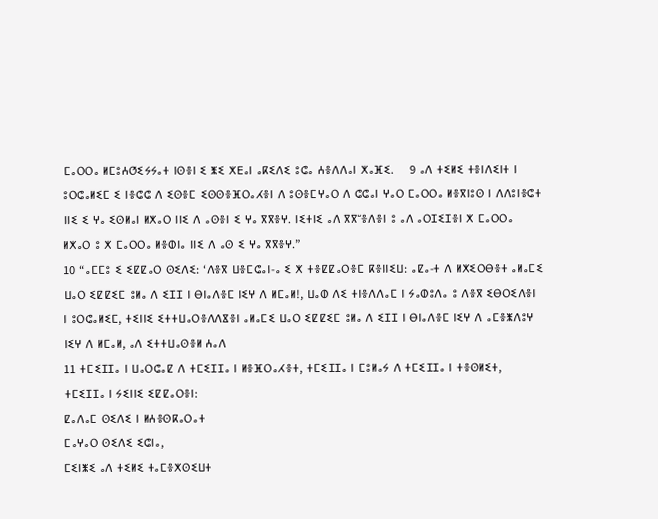ⵎⴰⵔⵔⴰ ⵍⵎⵓⵄⵚⵉⵢⵢⴰⵜ ⵏⵙⴻⵏ ⵉ ⵥⵉ ⵅⴹⴰⵏ ⴰⴽⵉⴷⵉ ⵓⵛⴰ ⵄⴻⴷⴷⴰⵏ ⵅⴰⴼⵉ.    9 ⴰⴷ ⵜⵉⵍⵉ ⵜⴻⵏⴷⵉⵏⵜ ⵏ ⵓⵔⵛⴰⵍⵉⵎ ⵉ ⵏⴻⵛⵛ ⴷ ⵉⵙⴻⵎ ⵉⵙⵙⴻⴼⵔⴰⵃⴻⵏ ⴷ ⵓⵙⴻⵎⵖⴰⵔ ⴷ ⵛⵛⴰⵏ ⵖⴰⵔ ⵎⴰⵔⵔⴰ ⵍⴻⴳⵏⵓⵙ ⵏ ⴷⴷⵓⵏⴻⵛⵜ ⵏⵏⵉ ⵉ ⵖⴰ ⵉⵙⵍⴰⵏ ⵍⵅⴰⵔ ⵏⵏⵉ ⴷ ⴰⵙⴻⵏ ⵉ ⵖⴰ ⴳⴳⴻⵖ. ⵏⵉⵜⵏⵉ ⴰⴷ ⴳⴳⵯⴻⴷⴻⵏ ⵓ ⴰⴷ ⴰⵔⵊⵉⵊⴻⵏ ⵅ ⵎⴰⵔⵔⴰ ⵍⵅⴰⵔ ⵓ ⵅ ⵎⴰⵔⵔⴰ ⵍⴻⵀⵏⴰ ⵏⵏⵉ ⴷ ⴰⵙ ⵉ ⵖⴰ ⴳⴳⴻⵖ.”
10 “ⴰⵎⵎⵓ ⵉ ⵉⵇⵇⴰⵔ ⵙⵉⴷⵉ: ‘ⴷⴻⴳ ⵡⴻⵎⵛⴰⵏ-ⴰ ⵉ ⵅ ⵜⴻⵇⵇⴰⵔⴻⵎ ⴽⴻⵏⵏⵉⵡ: ⴰⵇⴰ-ⵜ ⴷ ⵍⵅⵉⵔⴱⴻⵜ ⴰⵍⴰⵎⵉ ⵡⴰⵔ ⵉⵇⵇⵉⵎ ⵓⵍⴰ ⴷ ⵉⵊⵊ ⵏ ⴱⵏⴰⴷⴻⵎ ⵏⵉⵖ ⴷ ⵍⵎⴰⵍ!, ⵡⴰⵀ ⴷⵉ ⵜⵏⴻⴷⴷⴰⵎ ⵏ ⵢⴰⵀⵓⴷⴰ ⵓ ⴷⴻⴳ ⵉⴱⵔⵉⴷⴻⵏ ⵏ ⵓⵔⵛⴰⵍⵉⵎ, ⵜⵉⵏⵏⵉ ⵉⵜⵜⵡⴰⵔⴻⴷⴷⴵⴻⵏ ⴰⵍⴰⵎⵉ ⵡⴰⵔ ⵉⵇⵇⵉⵎ ⵓⵍⴰ ⴷ ⵉⵊⵊ ⵏ ⴱⵏⴰⴷⴻⵎ ⵏⵉⵖ ⴷ ⴰⵎⴻⵥⴷⵓⵖ ⵏⵉⵖ ⴷ ⵍⵎⴰⵍ, ⴰⴷ ⵉⵜⵜⵡⴰⵙⴻⵍ ⵄⴰⴷ
11 ⵜⵎⵉⵊⵊⴰ ⵏ ⵡⴰⵔⵛⴰⵇ ⴷ ⵜⵎⵉⵊⵊⴰ ⵏ ⵍⴻⴼⵔⴰⵃⴻⵜ, ⵜⵎⵉⵊⵊⴰ ⵏ ⵎⵓⵍⴰⵢ ⴷ ⵜⵎⵉⵊⵊⴰ ⵏ ⵜⴻⵙⵍⵉⵜ, ⵜⵎⵉⵊⵊⴰ ⵏ ⵢⵉⵏⵏⵉ ⵉⵇⵇⴰⵔⴻⵏ:
ⵇⴰⴷⴰⵎ ⵙⵉⴷⵉ ⵏ ⵍⵄⴻⵙⴽⴰⵔⴰⵜ
ⵎⴰⵖⴰⵔ ⵙⵉⴷⵉ ⵉⵛⵏⴰ,
ⵎⵉⵏⵥⵉ ⴰⴷ ⵜⵉⵍⵉ ⵜⴰⵎⴻⵅⵙⵉⵡⵜ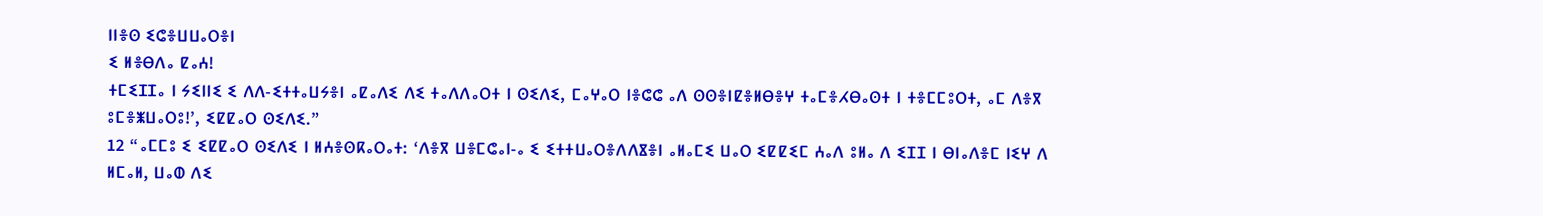ⵏⵏⴻⵙ ⵉⵛⴻⵡⵡⴰⵔⴻⵏ
ⵉ ⵍⴻⴱⴷⴰ ⵇⴰⵄ!
ⵜⵎⵉⵊⵊⴰ ⵏ ⵢⵉⵏⵏⵉ ⵉ ⴷⴷ-ⵉⵜⵜⴰⵡⵢⴻⵏ ⴰⵇⴰⴷⵉ ⴷⵉ ⵜⴰⴷⴷⴰⵔⵜ ⵏ ⵙⵉⴷⵉ, ⵎⴰⵖⴰⵔ ⵏⴻⵛⵛ ⴰⴷ ⵙⵙⴻⵏⵇⴻⵍⴱⴻⵖ ⵜⴰⵎⴻⵃⴱⴰⵙⵜ ⵏ ⵜⴻⵎⵎⵓⵔⵜ, ⴰⵎ ⴷⴻⴳ ⵓⵎⴻⵥⵡⴰⵔⵓ!’, ⵉⵇⵇⴰⵔ ⵙⵉⴷⵉ.”
12 “ⴰⵎⵎⵓ ⵉ ⵉⵇⵇⴰⵔ ⵙⵉⴷⵉ ⵏ ⵍⵄⴻⵙⴽⴰⵔⴰⵜ: ‘ⴷⴻⴳ ⵡⴻⵎⵛⴰⵏ-ⴰ ⵉ ⵉⵜⵜⵡⴰⵔⴻⴷⴷⴵⴻⵏ ⴰⵍⴰⵎⵉ ⵡⴰⵔ ⵉⵇⵇⵉⵎ ⵄⴰⴷ ⵓⵍⴰ ⴷ ⵉⵊⵊ ⵏ ⴱⵏⴰⴷⴻⵎ ⵏⵉⵖ ⴷ ⵍⵎⴰⵍ, ⵡⴰⵀ ⴷⵉ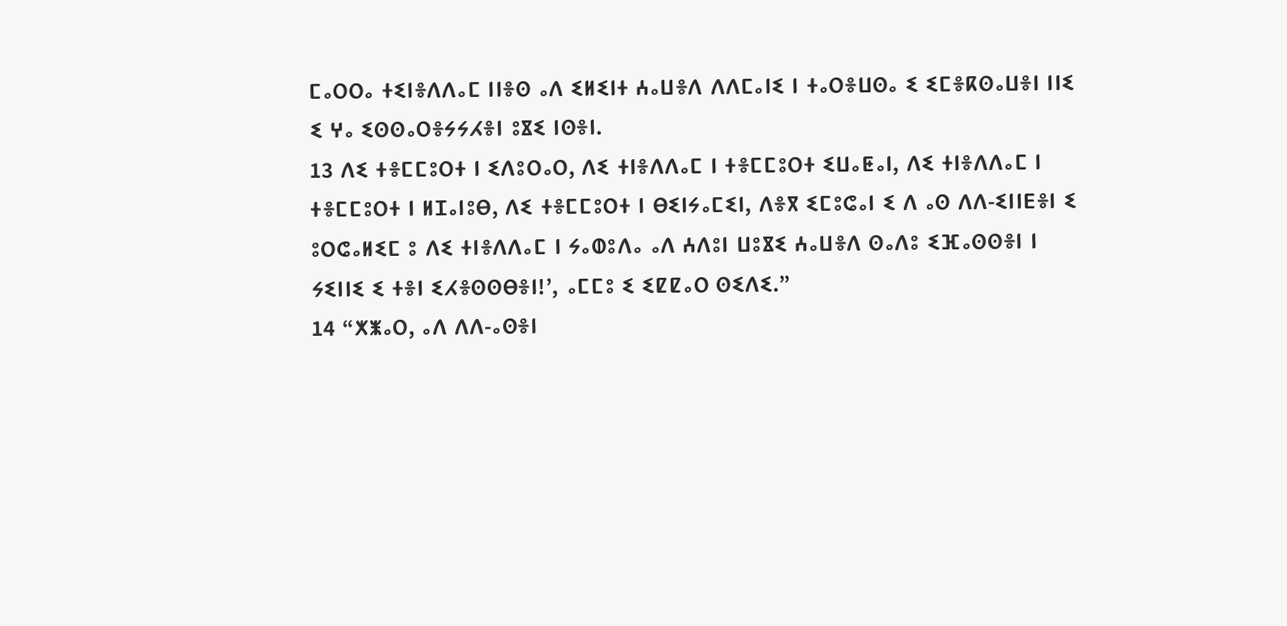ⵎⴰⵔⵔⴰ ⵜⵉⵏⴻⴷⴷⴰⵎ ⵏⵏⴻⵙ ⴰⴷ ⵉⵍⵉⵏⵜ ⵄⴰⵡⴻⴷ ⴷⴷⵎⴰⵏⵉ ⵏ ⵜⴰⵔⴻⵡⵙⴰ ⵉ ⵉⵎⴻⴽⵙⴰⵡⴻⵏ ⵏⵏⵉ ⵉ ⵖⴰ ⵉⵙⵙⴰⵔⴻⵢⵢⵃⴻⵏ ⵓⴵⵉ ⵏⵙⴻⵏ.
13 ⴷⵉ ⵜⴻⵎⵎⵓⵔⵜ ⵏ ⵉⴷⵓⵔⴰⵔ, ⴷⵉ ⵜⵏⴻⴷⴷⴰⵎ ⵏ ⵜⴻⵎⵎⵓⵔⵜ ⵉⵡⴰⵟⴰⵏ, ⴷⵉ ⵜⵏⴻⴷⴷⴰⵎ ⵏ ⵜⴻⵎⵎⵓⵔⵜ ⵏ ⵍⵊⴰⵏⵓⴱ, ⴷⵉ ⵜⴻⵎⵎⵓⵔⵜ ⵏ ⴱⵉⵏⵢⴰⵎⵉⵏ, ⴷⴻⴳ ⵉⵎⵓⵛⴰⵏ ⵉ ⴷ ⴰⵙ ⴷⴷ-ⵉⵏⵏⴹⴻⵏ ⵉ ⵓⵔⵛⴰⵍⵉⵎ ⵓ ⴷⵉ ⵜⵏⴻⴷⴷⴰⵎ ⵏ ⵢⴰⵀⵓⴷⴰ ⴰⴷ ⵄⴷⵓⵏ ⵡⵓⴵⵉ ⵄⴰⵡⴻⴷ ⵙⴰⴷⵓ ⵉⴼⴰⵙⵙⴻⵏ ⵏ ⵢⵉⵏⵏⵉ ⵉ ⵜⴻⵏ ⵉⵃⴻⵙⵙⴱⴻⵏ!’, ⴰⵎⵎⵓ ⵉ ⵉⵇⵇⴰⵔ ⵙⵉⴷⵉ.”
14 “ⵅⵥⴰⵔ, ⴰⴷ ⴷⴷ-ⴰⵙⴻⵏ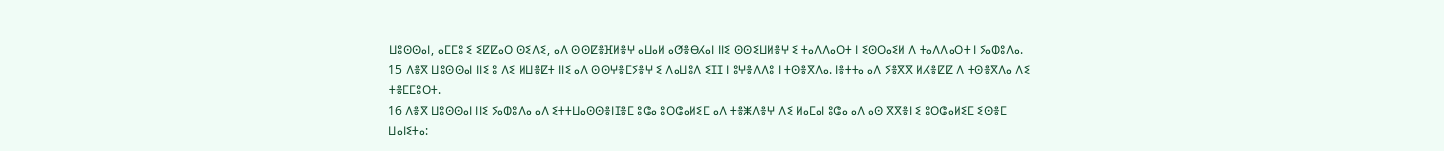ⵡⵓⵙⵙⴰⵏ, ⴰⵎⵎⵓ ⵉ ⵉⵇⵇⴰⵔ ⵙⵉⴷⵉ, ⴰⴷ ⵙⵙⵇⴻⴼⵍⴻⵖ ⴰⵡⴰⵍ ⴰⵚⴻⴱⵃⴰⵏ ⵏⵏⵉ ⵙⵙⵉⵡⵍⴻⵖ ⵉ ⵜⴰⴷⴷⴰⵔⵜ ⵏ ⵉⵙⵔⴰⵉⵍ ⴷ ⵜⴰⴷⴷⴰⵔⵜ ⵏ ⵢⴰⵀⵓⴷⴰ.
15 ⴷⴻⴳ ⵡⵓⵙⵙⴰⵏ ⵏⵏⵉ ⵓ ⴷⵉ ⵍⵡⴻⵇⵜ ⵏⵏⵉ ⴰⴷ ⵙⵙⵖⴻⵎⵢⴻⵖ ⵉ ⴷⴰⵡⵓⴷ ⵉⵊⵊ ⵏ ⵓⵖⴻⴷⴷⵓ ⵏ ⵜⵙⴻⴳⴷⴰ. ⵏⴻⵜⵜⴰ ⴰⴷ ⵢⴻⴳⴳ ⵍⵃⴻⵇⵇ ⴷ ⵜⵙⴻⴳⴷⴰ ⴷⵉ ⵜⴻⵎⵎⵓⵔⵜ.
16 ⴷⴻⴳ ⵡⵓⵙⵙⴰⵏ ⵏⵏⵉ ⵢⴰⵀⵓⴷⴰ ⴰⴷ ⵉⵜⵜⵡⴰⵙⵙⴻⵏⵊⴻⵎ ⵓⵛⴰ ⵓⵔⵛⴰⵍⵉⵎ ⴰⴷ ⵜⴻⵥⴷⴻⵖ ⴷⵉ ⵍⴰⵎⴰⵏ ⵓⵛⴰ ⴰⴷ ⴰⵙ ⴳⴳⴻⵏ ⵉ ⵓⵔⵛⴰⵍⵉⵎ ⵉⵙⴻⵎ ⵡⴰⵏⵉⵜⴰ: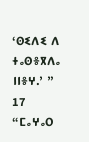‘ⵙⵉⴷⵉ ⴷ ⵜⴰⵙⴻⴳⴷⴰ ⵏⵏⴻⵖ.’ ”
17 “ⵎⴰⵖⴰⵔ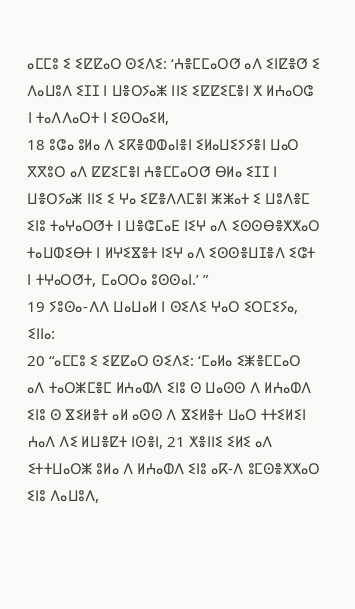ⴰⵎⵎⵓ ⵉ ⵉⵇⵇⴰⵔ ⵙⵉⴷⵉ: ‘ⵄⴻⵎⵎⴰⵔⵚ ⴰⴷ ⵉⵏⵇⴻⵚ ⵉ ⴷⴰⵡⵓⴷ ⵉⵊⵊ ⵏ ⵡⴻⵔⵢⴰⵥ ⵏⵏⵉ ⵉⵇⵇⵉⵎⴻⵏ ⵅ ⵍⵄⴰⵔⵛ ⵏ ⵜⴰⴷⴷⴰⵔⵜ ⵏ ⵉⵙⵔⴰⵉⵍ,
18 ⵓⵛⴰ ⵓⵍⴰ ⴷ ⵉⴽⴻⵀⵀⴰⵏⴻⵏ ⵉⵍⴰⵡⵉⵢⵢⴻⵏ ⵡⴰⵔ ⴳⴳⵓⵔ ⴰⴷ ⵇⵇⵉⵎⴻⵏ ⵄⴻⵎⵎⴰⵔⵚ ⴱⵍⴰ ⵉⵊⵊ ⵏ ⵡⴻⵔⵢⴰⵥ ⵏⵏⵉ ⵉ ⵖⴰ ⵉⵇⴻⴷⴷⵎⴻⵏ ⵥⵥⴰⵜ ⵉ ⵡⵓⴷⴻⵎ ⵉⵏⵓ ⵜⴰⵖⴰⵔⵚⵜ ⵏ ⵡⴻⵛⵎⴰⴹ ⵏⵉⵖ ⴰⴷ ⵉⵙⵙⴱⴻⵅⵅⴰⵔ ⵜⴰⵡⵀⵉⴱⵜ ⵏ ⵍⵖⵉⴵⴻⵜ ⵏⵉⵖ ⴰⴷ ⵉⵙⵙⴻⵡⵊⴻⴷ ⵉⵛⵜ ⵏ ⵜⵖⴰⵔⵚⵜ, ⵎⴰⵔⵔⴰ ⵓⵙⵙⴰⵏ.’ ”
19 ⵢⵓⵙⴰ-ⴷⴷ ⵡⴰⵡⴰⵍ ⵏ ⵙⵉⴷⵉ ⵖⴰⵔ ⵉⵔⵎⵉⵢⴰ, ⵉⵏⵏⴰ:
20 “ⴰⵎⵎⵓ ⵉ ⵉⵇⵇⴰⵔ ⵙⵉⴷⵉ: ‘ⵎⴰⵍⴰ ⵉⵥⴻⵎⵎⴰⵔ ⴰⴷ ⵜⴰⵔⵥⵎⴻⵎ ⵍⵄⴰⵀⴷ ⵉⵏⵓ ⵙ ⵡⴰⵙⵙ ⴷ ⵍⵄⴰⵀⴷ ⵉⵏⵓ ⵙ ⴵⵉⵍⴻⵜ ⴰⵍ ⴰⵙⵙ ⴷ ⴵⵉⵍⴻⵜ ⵡⴰⵔ ⵜⵜⵉⵍⵉⵏ ⵄⴰⴷ ⴷⵉ ⵍⵡⴻⵇⵜ ⵏⵙⴻⵏ, 21 ⵅⴻⵏⵏⵉ ⵉⵍⵉ ⴰⴷ ⵉⵜⵜⵡⴰⵔⵥ ⵓⵍⴰ ⴷ ⵍⵄⴰⵀⴷ ⵉⵏⵓ ⴰⴽ-ⴷ ⵓⵎⵙⴻⵅⵅⴰⵔ ⵉⵏⵓ ⴷⴰⵡⵓⴷ,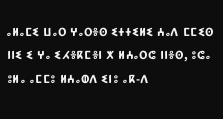ⴰⵍⴰⵎⵉ ⵡⴰⵔ ⵖⴰⵔⴻⵙ ⵉⵜⵜⵉⵍⵉ ⵄⴰⴷ ⵎⵎⵉⵙ ⵏⵏⵉ ⵉ ⵖⴰ ⵉⵃⴻⴽⵎⴻⵏ ⵅ ⵍⵄⴰⵔⵛ ⵏⵏⴻⵙ, ⵓⵛⴰ ⵓⵍⴰ ⴰⵎⵎⵓ ⵍⵄⴰⵀⴷ ⵉⵏⵓ ⴰⴽ-ⴷ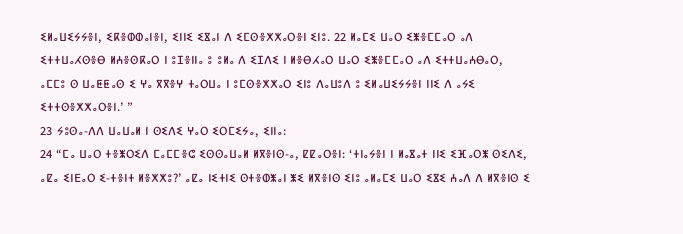ⵉⵍⴰⵡⵉⵢⵢⴻⵏ, ⵉⴽⴻⵀⵀⴰⵏⴻⵏ, ⵉⵏⵏⵉ ⵉⴵⴰⵏ ⴷ ⵉⵎⵙⴻⵅⵅⴰⵔⴻⵏ ⵉⵏⵓ. 22 ⵍⴰⵎⵉ ⵡⴰⵔ ⵉⵥⴻⵎⵎⴰⵔ ⴰⴷ ⵉⵜⵜⵡⴰⵃⵙⴻⴱ ⵍⵄⴻⵙⴽⴰⵔ ⵏ ⵓⵊⴻⵏⵏⴰ ⵓ ⵓⵍⴰ ⴷ ⵉⵊⴷⵉ ⵏ ⵍⴻⴱⵃⴰⵔ ⵡⴰⵔ ⵉⵥⴻⵎⵎⴰⵔ ⴰⴷ ⵉⵜⵜⵡⴰⵄⴱⴰⵔ, ⴰⵎⵎⵓ ⵙ ⵡⴰⵟⵟⴰⵙ ⵉ ⵖⴰ ⴳⴳⴻⵖ ⵜⴰⵔⵡⴰ ⵏ ⵓⵎⵙⴻⵅⵅⴰⵔ ⵉⵏⵓ ⴷⴰⵡⵓⴷ ⵓ ⵉⵍⴰⵡⵉⵢⵢⴻⵏ ⵏⵏⵉ ⴷ ⴰⵢⵉ ⵉⵜⵜⵙⴻⵅⵅⴰⵔⴻⵏ.’ ”
23 ⵢⵓⵙⴰ-ⴷⴷ ⵡⴰⵡⴰⵍ ⵏ ⵙⵉⴷⵉ ⵖⴰⵔ ⵉⵔⵎⵉⵢⴰ, ⵉⵏⵏⴰ:
24 “ⵎⴰ ⵡⴰⵔ ⵜⴻⵥⵔⵉⴷ ⵎⴰⵎⵎⴻⵛ ⵉⵙⵙⴰⵡⴰⵍ ⵍⴳⴻⵏⵙ-ⴰ, ⵇⵇⴰⵔⴻⵏ: ‘ⵜⵏⴰⵢⴻⵏ ⵏ ⵍⴰⴵⴰⵜ ⵏⵏⵉ ⵉⴼⴰⵔⵥ ⵙⵉⴷⵉ, ⴰⵇⴰ ⵉⵏⴹⴰⵔ ⵉ-ⵜⴻⵏⵜ ⵍⴻⵅⵅⵓ?’ ⴰⵇⴰ ⵏⵉⵜⵏⵉ ⵙⵜⴻⵀⵥⴰⵏ ⵥⵉ ⵍⴳⴻⵏⵙ ⵉⵏⵓ ⴰⵍⴰⵎⵉ ⵡⴰⵔ ⵉⴵⵉ ⵄⴰⴷ ⴷ ⵍⴳⴻⵏⵙ ⵉ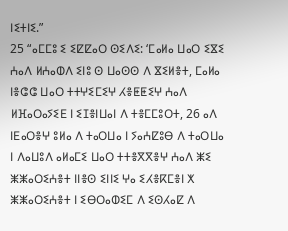ⵏⵉⵜⵏⵉ.”
25 “ⴰⵎⵎⵓ ⵉ ⵉⵇⵇⴰⵔ ⵙⵉⴷⵉ: ‘ⵎⴰⵍⴰ ⵡⴰⵔ ⵉⴵⵉ ⵄⴰⴷ ⵍⵄⴰⵀⴷ ⵉⵏⵓ ⵙ ⵡⴰⵙⵙ ⴷ ⴵⵉⵍⴻⵜ, ⵎⴰⵍⴰ ⵏⴻⵛⵛ ⵡⴰⵔ ⵜⵜⵖⵉⵎⵉⵖ ⵃⴻⵟⵟⵉⵖ ⵄⴰⴷ ⵍⴼⴰⵔⴰⵢⵉⴹ ⵏ ⵉⵊⴻⵏⵡⴰⵏ ⴷ ⵜⴻⵎⵎⵓⵔⵜ, 26 ⴰⴷ ⵏⴹⴰⵔⴻⵖ ⵓⵍⴰ ⴷ ⵜⴰⵔⵡⴰ ⵏ ⵢⴰⵄⵇⵓⴱ ⴷ ⵜⴰⵔⵡⴰ ⵏ ⴷⴰⵡⵓⴷ ⴰⵍⴰⵎⵉ ⵡⴰⵔ ⵜⵜⴻⴳⴳⴻⵖ ⵄⴰⴷ ⵥⵉ ⵥⵥⴰⵔⵉⵄⴻⵜ ⵏⵏⴻⵙ ⵉⵏⵏⵉ ⵖⴰ ⵉⵃⴻⴽⵎⴻⵏ ⵅ ⵥⵥⴰⵔⵉⵄⴻⵜ ⵏ ⵉⴱⵔⴰⵀⵉⵎ ⴷ ⵉⵙⵃⴰⵇ ⴷ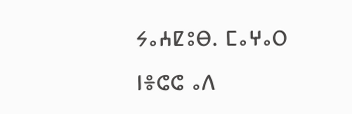ⵢⴰⵄⵇⵓⴱ. ⵎⴰⵖⴰⵔ ⵏⴻⵛⵛ ⴰⴷ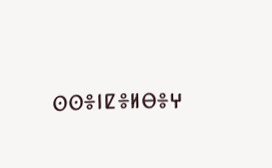ⵙⵙⴻⵏⵇⴻⵍⴱⴻⵖ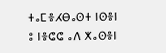ⵜⴰⵎⴻⵃⴱⴰⵙⵜ ⵏⵙⴻⵏ ⵓ ⵏⴻⵛⵛ ⴰⴷ ⵅⴰⵙⴻⵏ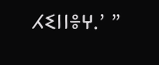ⵃⵉⵏⵏⴻⵖ.’ ”